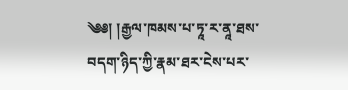༄༅། །རྒྱལ་ཁམས་པ་ཏཱ་ར་ནཱ་ཐས་བདག་ཉིད་ཀྱི་རྣམ་ཐར་ངེས་པར་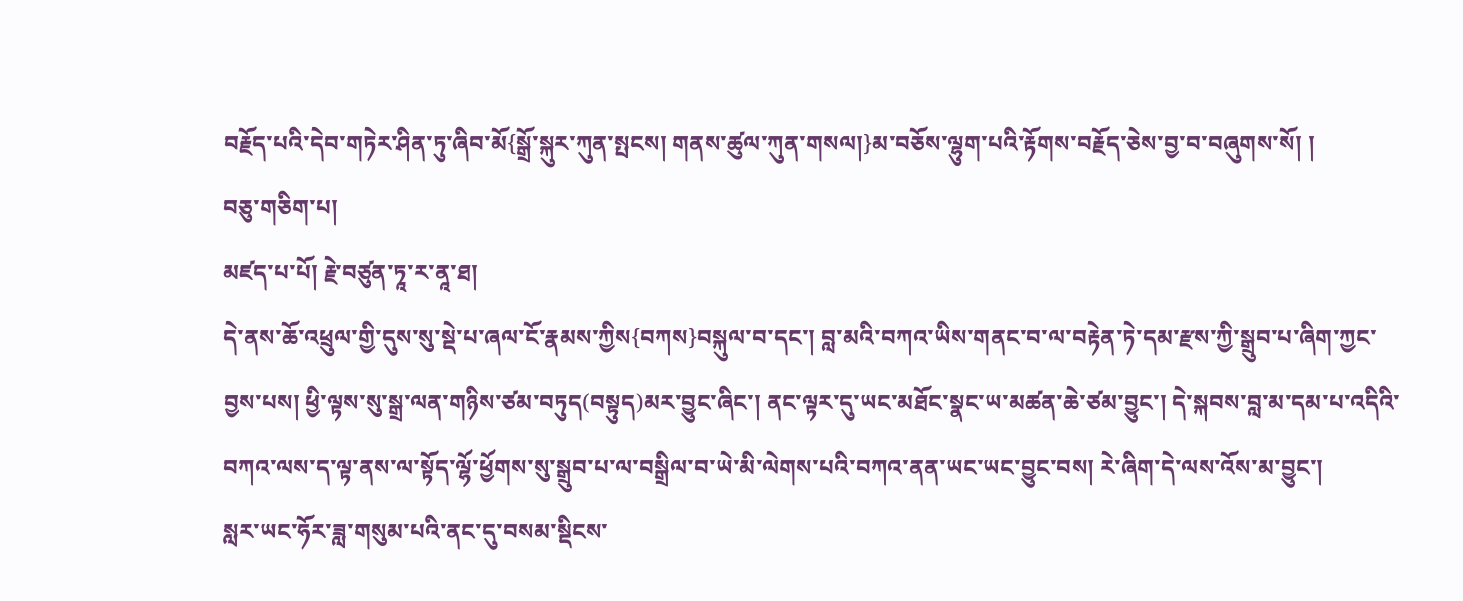བརྗོད་པའི་དེབ་གཏེར་ཤིན་ཏུ་ཞིབ་མོ{སྒྲོ་སྐུར་ཀུན་སྤངས། གནས་ཚུལ་ཀུན་གསལ།}མ་བཅོས་ལྷུག་པའི་རྟོགས་བརྗོད་ཅེས་བྱ་བ་བཞུགས་སོ། །
བཅུ་གཅིག་པ།
མཛད་པ་པོ། རྗེ་བཙུན་ཏཱ་ར་ནཱ་ཐ།
དེ་ནས་ཆོ་འཕྲུལ་གྱི་དུས་སུ་སྡེ་པ་ཞལ་ངོ་རྣམས་ཀྱིས{བཀས}བསྐུལ་བ་དང་། བླ་མའི་བཀའ་ཡིས་གནང་བ་ལ་བརྟེན་ཏེ་དམ་རྫས་ཀྱི་སྒྲུབ་པ་ཞིག་ཀྱང་བྱས་པས། ཕྱི་ལྟས་སུ་སྒྲ་ལན་གཉིས་ཙམ་བཏུད(བསྟུད)མར་བྱུང་ཞིང་། ནང་ལྟར་དུ་ཡང་མཐོང་སྣང་ཡ་མཚན་ཆེ་ཙམ་བྱུང་། དེ་སྐབས་བླ་མ་དམ་པ་འདིའི་བཀའ་ལས་ད་ལྟ་ནས་ལ་སྟོད་ལྷོ་ཕྱོགས་སུ་སྒྲུབ་པ་ལ་བསྒྲིལ་བ་ཡེ་མི་ལེགས་པའི་བཀའ་ནན་ཡང་ཡང་བྱུང་བས། རེ་ཞིག་དེ་ལས་འོས་མ་བྱུང་།
སླར་ཡང་ཧོར་ཟླ་གསུམ་པའི་ནང་དུ་བསམ་སྡིངས་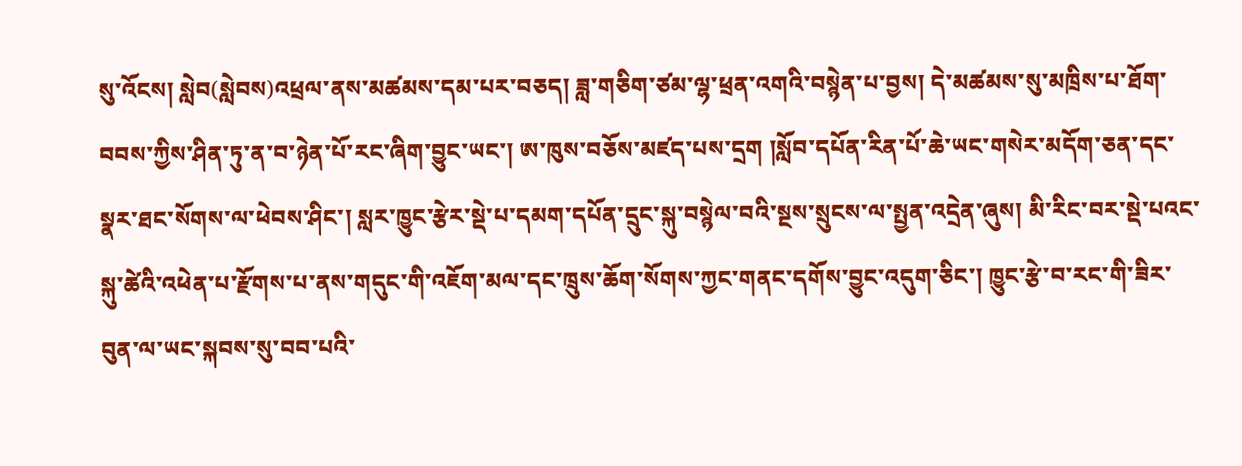སུ་འོངས། སླེབ(སླེབས)འཕྲལ་ནས་མཚམས་དམ་པར་བཅད། ཟླ་གཅིག་ཙམ་ལྷ་ཕྲན་འགའི་བསྙེན་པ་བྱས། དེ་མཚམས་སུ་མཁྲིས་པ་ཐོག་བབས་ཀྱིས་ཤིན་ཏུ་ན་བ་ཉེན་པོ་རང་ཞིག་བྱུང་ཡང་། ཨ་ཁུས་བཅོས་མཛད་པས་དྲག །སློབ་དཔོན་རིན་པོ་ཆེ་ཡང་གསེར་མདོག་ཅན་དང་སྣར་ཐང་སོགས་ལ་ཕེབས་ཤིང་། སླར་ཁྱུང་རྩེར་སྡེ་པ་དམག་དཔོན་དྲུང་སྐུ་བསྙེལ་བའི་སྔས་སྲུངས་ལ་སྤྱན་འདྲེན་ཞུས། མི་རིང་བར་སྡེ་པའང་སྐུ་ཚེའི་འཕེན་པ་རྫོགས་པ་ནས་གདུང་གི་འཇོག་མལ་དང་ཁྲུས་ཆོག་སོགས་ཀྱང་གནང་དགོས་བྱུང་འདུག་ཅིང་། ཁྱུང་རྩེ་བ་རང་གི་ཟིར་བུན་ལ་ཡང་སྐབས་སུ་བབ་པའི་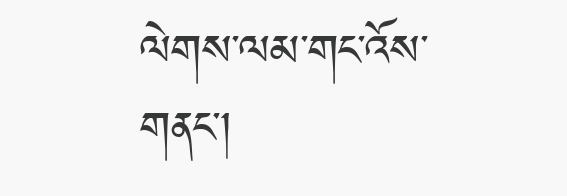ལེགས་ལམ་གང་འོས་གནང་།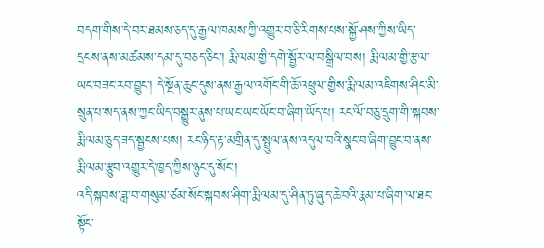བདག་གིས་དེ་བར་ཐམས་ཅད་དུ་རྒྱལ་ཁམས་ཀྱི་འགྱུར་བ་ཅི་རིགས་པས་སྐྱོ་ཤས་ཀྱིས་ཡིད་དྲངས་ནས་མཚམས་དམ་དུ་བཅད་ཅིང་། རྨི་ལམ་གྱི་དགེ་སྦྱོར་ལ་བསྒྲིལ་བས། རྨི་ལམ་གྱི་རྩལ་ཡང་བཟང་རབ་བྱུང་། དེ་སྔོན་ཆུང་དུས་ནས་རྒྱལ་འགོང་གི་ཆོ་འཕྲུལ་གྱིས་རྨི་ལམ་འཇིགས་ཤིང་མི་སྲུན་པ་སད་ནས་ཀྱང་ཡིད་བསྒྱུར་ནུས་པ་ཡང་ཡང་ཡོང་བ་ཞིག་ཡོད་པ། རང་ལོ་བཅུ་དྲུག་གི་སྐབས་རྨི་ལམ་ཅུད་ཟད་སྦྱངས་པས། རང་ཉིད་རྟ་མགྲིན་དུ་སྤྲུལ་ནས་འདུལ་བའི་སྣང་བ་ཞིག་བྱུང་བ་ནས་རྨི་ལམ་རྩུབ་འགྱུར་དེ་ཁྱད་ཀྱིས་ཉུང་དུ་སོང་།
འདི་སྐབས་ཟླ་བ་གསུམ་ཙམ་སོང་སྐབས་ཤིག་རྨི་ལམ་དུ་ཤིན་ཏུ་ཞུད་ཆེ་བའི་རྣམ་པ་ཞིག་ལ་ཐང་སྟོང་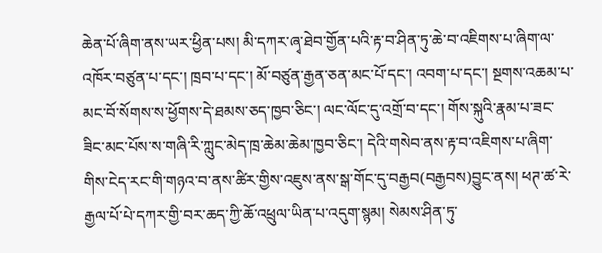ཆེན་པོ་ཞིག་ནས་ཡར་ཕྱིན་པས། མི་དཀར་ཞྭ་ཐེབ་གྱོན་པའི་རྟ་བ་ཤིན་ཏུ་ཆེ་བ་འཇིགས་པ་ཞིག་ལ་འཁོར་བཙུན་པ་དང་། ཁྲབ་པ་དང་། མོ་བཙུན་རྒྱན་ཅན་མང་པོ་དང་། འབག་པ་དང་། སྔགས་འཆམ་པ་མང་བོ་སོགས་ས་ཕྱོགས་དེ་ཐམས་ཅད་ཁྱབ་ཅིང་། ལང་ལོང་དུ་འགྲོ་བ་དང་། གོས་སྐུའི་རྣམ་པ་ཟང་ཟིང་མང་པོས་ས་གཞི་རི་ཀླུང་མེད་ཁྲ་ཆེམ་ཆེམ་ཁྱབ་ཅིང་། དེའི་གསེབ་ནས་རྟ་བ་འཇིགས་པ་ཞིག་གིས་ངེད་རང་གི་གཉའ་བ་ནས་ཚིར་གྱིས་འཇུས་ནས་སྒ་གོང་དུ་བརྒྱབ(བརྒྱབས)བྱུང་ནས། ཕཊ་ཚ་རེ་རྒྱལ་པོ་པེ་དཀར་གྱི་བར་ཆད་ཀྱི་ཆོ་འཕྲུལ་ཡིན་པ་འདུག་སྙམ། སེམས་ཤིན་ཏུ་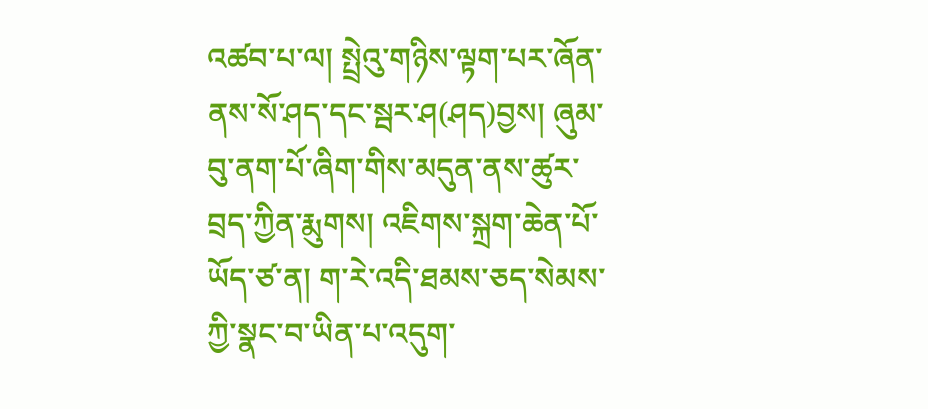འཚབ་པ་ལ། སྤྲེའུ་གཉིས་ལྟག་པར་ཞོན་ནས་སོ་ཤད་དང་སྦར་ཤ(ཤད)བྱས། ཞུམ་བུ་ནག་པོ་ཞིག་གིས་མདུན་ནས་ཚུར་བྲད་ཀྱིན་རྨུགས། འཇིགས་སྐྲག་ཆེན་པོ་ཡོད་ཙ་ན། ག་རེ་འདི་ཐམས་ཅད་སེམས་ཀྱི་སྣང་བ་ཡིན་པ་འདུག་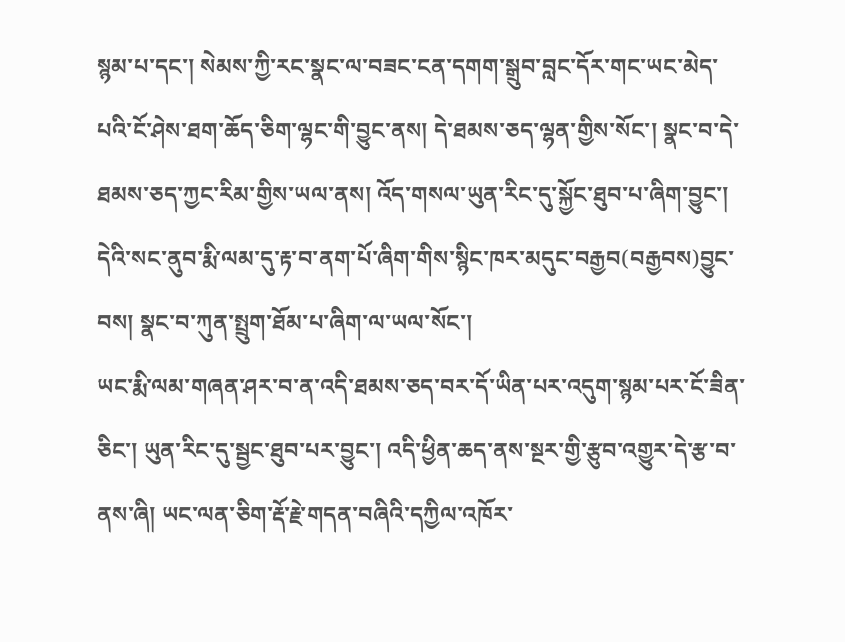སྙམ་པ་དང་། སེམས་ཀྱི་རང་སྣང་ལ་བཟང་ངན་དགག་སྒྲུབ་བླང་དོར་གང་ཡང་མེད་པའི་ངོ་ཤེས་ཐག་ཆོད་ཅིག་ལྷང་གི་བྱུང་ནས། དེ་ཐམས་ཅད་ལྷན་གྱིས་སོང་། སྣང་བ་དེ་ཐམས་ཅད་ཀྱང་རིམ་གྱིས་ཡལ་ནས། འོད་གསལ་ཡུན་རིང་དུ་སྐྱོང་ཐུབ་པ་ཞིག་བྱུང་། དེའི་སང་ནུབ་རྨི་ལམ་དུ་རྟ་བ་ནག་པོ་ཞིག་གིས་སྙིང་ཁར་མདུང་བརྒྱབ(བརྒྱབས)བྱུང་བས། སྣང་བ་ཀུན་སྤྲུག་ཐོམ་པ་ཞིག་ལ་ཡལ་སོང་།
ཡང་རྨི་ལམ་གཞན་ཤར་བ་ན་འདི་ཐམས་ཅད་བར་དོ་ཡིན་པར་འདུག་སྙམ་པར་ངོ་ཟིན་ཅིང་། ཡུན་རིང་དུ་སྦྱང་ཐུབ་པར་བྱུང་། འདི་ཕྱིན་ཆད་ནས་སྔར་གྱི་རྩུབ་འགྱུར་དེ་རྩ་བ་ནས་ཞི། ཡང་ལན་ཅིག་རྡོ་རྗེ་གདན་བཞིའི་དཀྱིལ་འཁོར་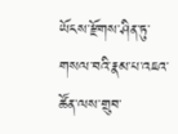ཡོངས་རྫོགས་ཤིན་ཏུ་གསལ་བའི་རྣམ་པ་འཇའ་ཚོན་ལས་གྲུབ་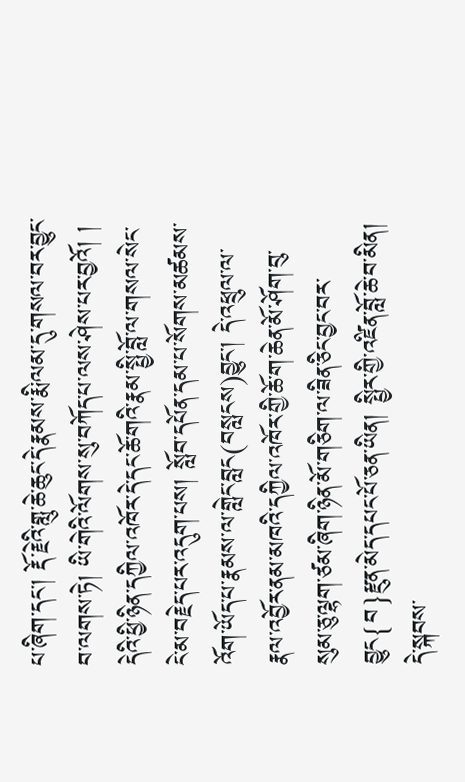པ་ཞིག་དང་། རྡོ་རྗེའི་གླུ་ཆེ་ཆུང་དེ་རྣམས་རྨི་ལམ་དུ་གསལ་བར་བྱུང་བ་ལགས་ཏེ། ཡི་གེའི་ལོགས་སུ་བཀོད་པ་ལས་ཤེས་པར་བྱའོ། །
དེའི་ཕྱི་ཉིན་དཀྱིལ་འཁོར་དེ་དང་ཆོ་གའི་རྣམ་སྤྱི་བློ་ལ་གསལ་སེང་ངེ་མ་བརྗེད་པར་འདུག་པས། སློབ་དཔོན་དམ་པ་སོགས་མཚམས་འོག་ཡོད་པ་རྣམས་ལ་གླེང་བླང(བསླངས)བྱུང་། དེ་འཕྲུལ་ལ་རྣལ་འབྱོར་ནམ་མཁའི་དཀྱིལ་འཁོར་གྱི་ཆོ་ག་ཆེན་མོ་ཤོག་བུ་སུམ་ཅུ་ལྷག་ཙམ་ཞིག་ཉིན་མོ་གཅིག་ལ་ཟིན་ཅིང་བྱང་བར་བྱུང{བ}རྫུན་མེད་དཔང་པོ་ཅན་ཡིན། སྤྱིར་གྱི་འཛིན་བློ་ཆེ་བ་མིན། དེ་སྐབས་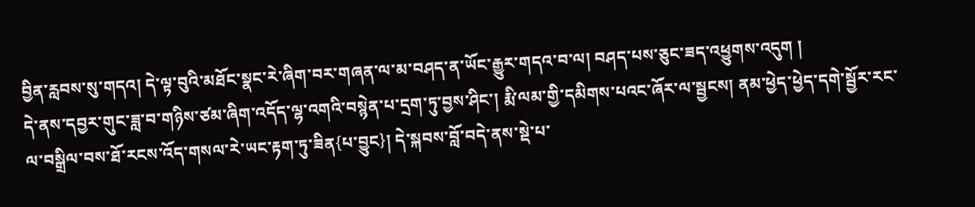བྱིན་རླབས་སུ་གདའ། དེ་ལྟ་བུའི་མཐོང་སྣང་རེ་ཞིག་བར་གཞན་ལ་མ་བཤད་ན་ཡོང་རྒྱུར་གདའ་བ་ལ། བཤད་པས་ཅུང་ཟད་འཕྱུགས་འདུག །
དེ་ནས་དབྱར་གུང་ཟླ་བ་གཉིས་ཙམ་ཞིག་འདོད་ལྷ་འགའི་བསྙེན་པ་དྲག་ཏུ་བྱས་ཤིང་། རྨི་ལམ་གྱི་དམིགས་པའང་ཞོར་ལ་སྦྱངས། ནམ་ཕྱེད་ཕྱེད་དགེ་སྦྱོར་རང་ལ་བསྒྲིལ་བས་ཐོ་རངས་འོད་གསལ་རེ་ཡང་རྟག་ཏུ་ཟིན{པ་བྱུང}། དེ་སྐབས་བློ་བདེ་ནས་སྡེ་པ་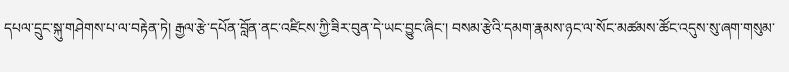དཔལ་དྲུང་སྐུ་གཤེགས་པ་ལ་བརྟེན་ཏེ། རྒྱལ་རྩེ་དཔོན་བློན་ནང་འཛིངས་ཀྱི་ཟིར་བུན་དེ་ཡང་བྱུང་ཞིང་། བསམ་རྩེའི་དམག་རྣམས་ཉང་ལ་སོང་མཚམས་ཚོང་འདུས་སུ་ཞག་གསུམ་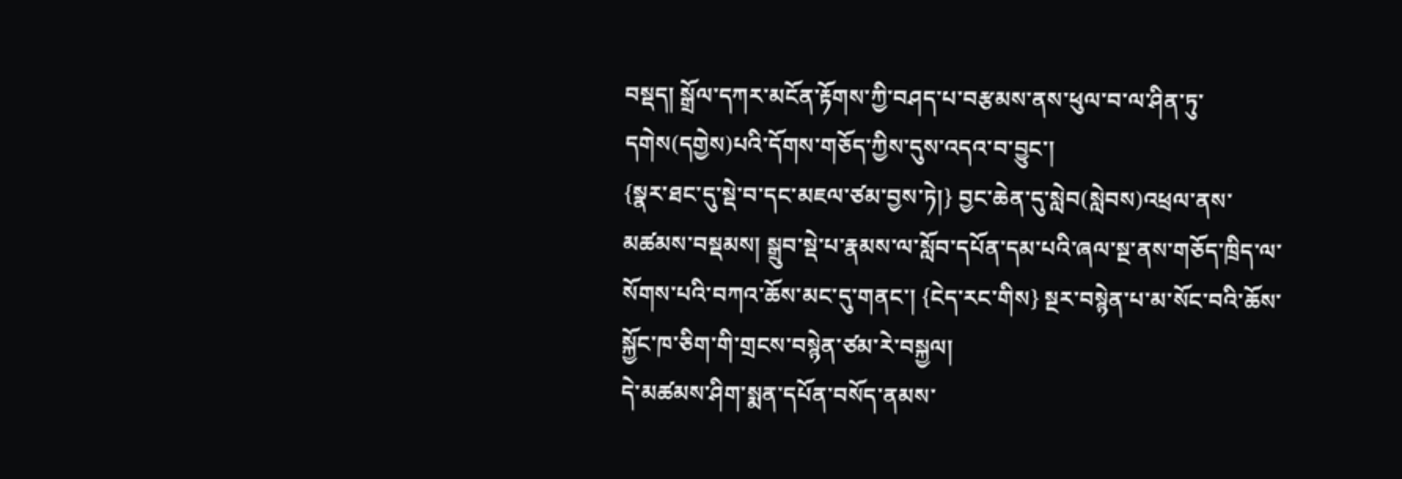བསྡད། སྒྲོལ་དཀར་མངོན་རྟོགས་ཀྱི་བཤད་པ་བརྩམས་ནས་ཕུལ་བ་ལ་ཤིན་ཏུ་དགེས(དགྱེས)པའི་དོགས་གཅོད་ཀྱིས་དུས་འདའ་བ་བྱུང་།
{སྣར་ཐང་དུ་སྡེ་བ་དང་མཇལ་ཙམ་བྱས་ཏེ།} བྱང་ཆེན་དུ་སླེབ(སླེབས)འཕྲལ་ནས་མཚམས་བསྡམས། སྒྲུབ་སྡེ་པ་རྣམས་ལ་སློབ་དཔོན་དམ་པའི་ཞལ་སྔ་ནས་གཅོད་ཁྲིད་ལ་སོགས་པའི་བཀའ་ཆོས་མང་དུ་གནང་། {ངེད་རང་གིས} སྔར་བསྙེན་པ་མ་སོང་བའི་ཆོས་སྐྱོང་ཁ་ཅིག་གི་གྲངས་བསྙེན་ཙམ་རེ་བསྐྱལ།
དེ་མཚམས་ཤིག་སྨན་དཔོན་བསོད་ནམས་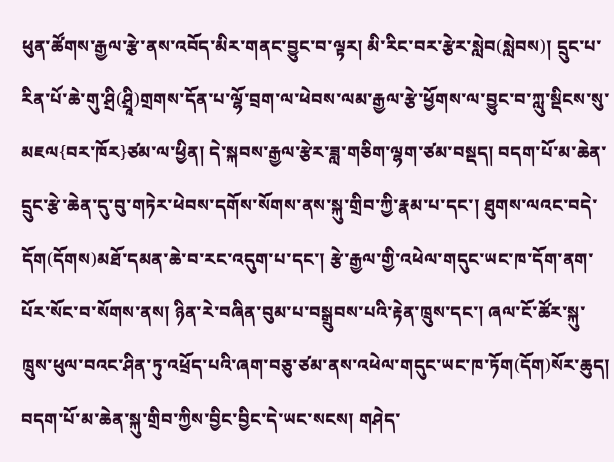ཕུན་ཚོགས་རྒྱལ་རྩེ་ནས་འབོད་མིར་གནང་བྱུང་བ་ལྟར། མི་རིང་བར་རྩེར་སླེབ(སླེབས)། དྲུང་པ་རིན་པོ་ཆེ་གུ་ཤྲི(ཤྲཱི)གྲགས་དོན་པ་ལྷོ་བྲག་ལ་ཕེབས་ལམ་རྒྱལ་རྩེ་ཕྱོགས་ལ་བྱུང་བ་ཀླུ་སྡིངས་སུ་མཇལ{བར་ཁོར}ཙམ་ལ་ཕྱིན། དེ་སྐབས་རྒྱལ་རྩེར་ཟླ་གཅིག་ལྷག་ཙམ་བསྡད། བདག་པོ་མ་ཆེན་དྲུང་རྩེ་ཆེན་དུ་བུ་གཏེར་ཕེབས་དགོས་སོགས་ནས་སྐུ་གྲིབ་ཀྱི་རྣམ་པ་དང་། ཐུགས་ལའང་བདེ་དོག(དོགས)མཐོ་དམན་ཆེ་བ་རང་འདུག་པ་དང་། རྩེ་རྒྱལ་གྱི་འཕེལ་གདུང་ཡང་ཁ་དོག་ནག་པོར་སོང་བ་སོགས་ནས། ཉིན་རེ་བཞིན་བུམ་པ་བསྒྲུབས་པའི་རྟེན་ཁྲུས་དང་། ཞལ་ངོ་ཚོར་སྐུ་ཁྲུས་ཕུལ་བའང་ཤིན་ཏུ་འཕྲོད་པའི་ཞག་བཅུ་ཙམ་ནས་འཕེལ་གདུང་ཡང་ཁ་ཏོག(དོག)སོར་ཆུད། བདག་པོ་མ་ཆེན་སྐུ་གྲིབ་ཀྱིས་བྱིང་བྱིང་དེ་ཡང་སངས། གཤེད་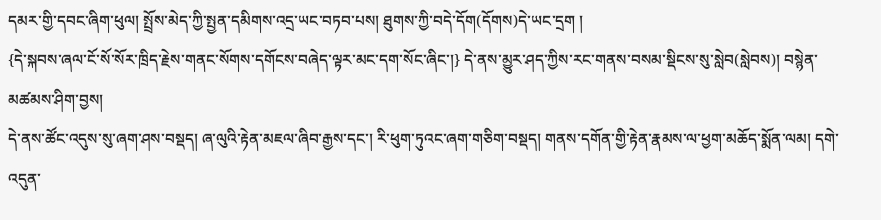དམར་གྱི་དབང་ཞིག་ཕུལ། སྤྲོས་མེད་ཀྱི་སྤྱན་དམིགས་འདྲ་ཡང་བཏབ་པས། ཐུགས་ཀྱི་བདེ་དོག(དོགས)དེ་ཡང་དྲག །
{དེ་སྐབས་ཞལ་ངོ་སོ་སོར་ཁྲིད་རྗེས་གནང་སོགས་དགོངས་བཞེད་ལྟར་མང་དག་སོང་ཞིང་།} དེ་ནས་མྱུར་ཤད་ཀྱིས་རང་གནས་བསམ་སྡིངས་སུ་སླེབ(སླེབས)། བསྙེན་མཚམས་ཤིག་བྱས།
དེ་ནས་ཚོང་འདུས་སུ་ཞག་ཤས་བསྡད། ཞ་ལུའི་རྟེན་མཇལ་ཞིབ་རྒྱས་དང་། རི་ཕུག་ཏུའང་ཞག་གཅིག་བསྡད། གནས་དགོན་གྱི་རྟེན་རྣམས་ལ་ཕྱག་མཆོད་སྨོན་ལམ། དགེ་འདུན་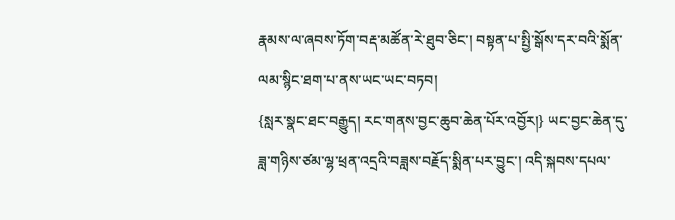རྣམས་ལ་ཞབས་ཏོག་བརྡ་མཚོན་རེ་ཐུབ་ཅིང་། བསྟན་པ་སྤྱི་སྒོས་དར་བའི་སྨོན་ལམ་སྙིང་ཐག་པ་ནས་ཡང་ཡང་བཏབ།
{སླར་སྣང་ཐང་བརྒྱུད། རང་གནས་བྱང་ཆུབ་ཆེན་པོར་འབྱོར།} ཡང་བྱང་ཆེན་དུ་ཟླ་གཉིས་ཙམ་ལྷ་ཕྲན་འདྲའི་བཟླས་བརྗོད་སྨིན་པར་བྱུང་། འདི་སྐབས་དཔལ་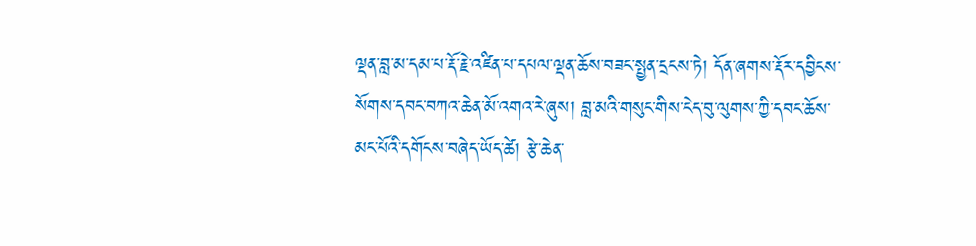ལྡན་བླ་མ་དམ་པ་རྡོ་རྗེ་འཛིན་པ་དཔལ་ལྡན་ཆོས་བཟང་སྤྱན་དྲངས་ཏེ། དོན་ཞགས་རྡོར་དབྱིངས་སོགས་དབང་བཀའ་ཆེན་མོ་འགའ་རེ་ཞུས། བླ་མའི་གསུང་གིས་ངེད་བུ་ལུགས་ཀྱི་དབང་ཆོས་མང་པོའི་དགོངས་བཞེད་ཡོད་ཚེ། རྩེ་ཆེན་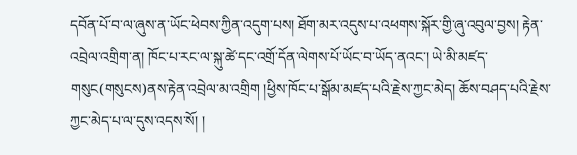དབོན་པོ་བ་ལ་ཞུས་ན་ཡོང་ཕེབས་ཀྱིན་འདུག་པས། ཐོག་མར་འདུས་པ་འཕགས་སྐོར་གྱི་ཞུ་འབུལ་བྱས། རྟེན་འབྲེལ་འགྲིག་ན། ཁོང་པ་རང་ལ་སྐུ་ཚེ་དང་འགྲོ་དོན་ལེགས་པོ་ཡོང་བ་ཡོད་ནའང་། ཡེ་མི་མཛད་གསུང(གསུངས)ནས་རྟེན་འབྲེལ་མ་འགྲིག །ཕྱིས་ཁོང་པ་སྒོམ་མཛད་པའི་རྗེས་ཀྱང་མེད། ཆོས་བཤད་པའི་རྗེས་ཀྱང་མེད་པ་ལ་དུས་འདས་སོ། །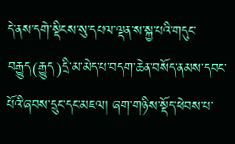དེ་ནས་དགེ་སྡིངས་སུ་དཔལ་ལྡན་ས་སྐྱ་པའི་གདུང་བརྒྱུད(རྒྱུད)དྲི་མ་མེད་པ་བདག་ཆེན་བསོད་ནམས་དབང་པོའི་ཞབས་དྲུང་དང་མཇལ། ཞག་གཉིས་སྡོད་ཕེབས་པ་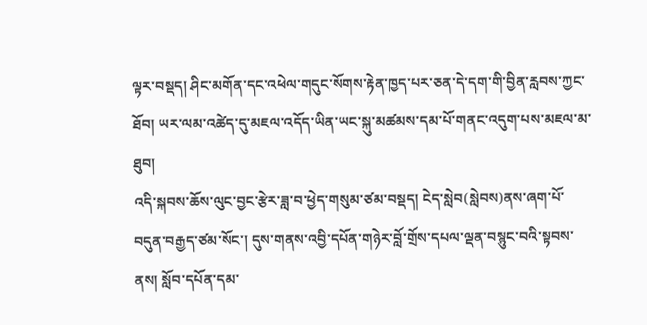ལྟར་བསྡད། ཤིང་མགོན་དང་འཕེལ་གདུང་སོགས་རྟེན་ཁྱད་པར་ཅན་དེ་དག་གི་བྱིན་རླབས་ཀྱང་ཐོབ། ཡར་ལམ་འཚེད་དུ་མཇལ་འདོད་ཡིན་ཡང་སྐུ་མཚམས་དམ་པོ་གནང་འདུག་པས་མཇལ་མ་ཐུབ།
འདི་སྐབས་ཆོས་ལུང་བྱང་རྩེར་ཟླ་བ་ཕྱེད་གསུམ་ཙམ་བསྡད། ངེད་སླེབ(སླེབས)ནས་ཞག་པོ་བདུན་བརྒྱད་ཙམ་སོང་། དུས་གནས་འབྱི་དཔོན་གཉེར་བློ་གྲོས་དཔལ་ལྡན་བསྙུང་བའི་སྟབས་ནས། སློབ་དཔོན་དམ་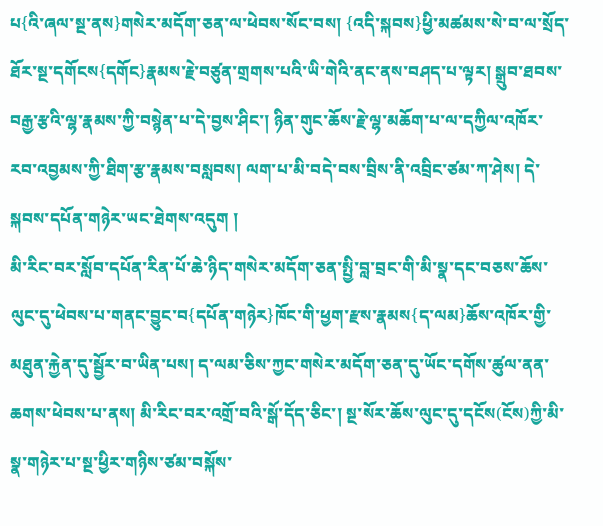པ{འི་ཞལ་སྔ་ནས}གསེར་མདོག་ཅན་ལ་ཕེབས་སོང་བས། {འདི་སྐབས}ཕྱི་མཚམས་སེ་བ་ལ་སྲོད་ཐོར་སྔ་དགོངས{དགོང}རྣམས་རྗེ་བཙུན་གྲགས་པའི་ཡི་གེའི་ནང་ནས་བཤད་པ་ལྟར། སྒྲུབ་ཐབས་བརྒྱ་རྩའི་ལྷ་རྣམས་ཀྱི་བསྙེན་པ་དེ་བྱས་ཤིང་། ཉིན་གུང་ཆོས་རྗེ་ལྷ་མཆོག་པ་ལ་དཀྱིལ་འཁོར་རབ་འབྱམས་ཀྱི་ཐིག་རྩ་རྣམས་བསླབས། ལག་པ་མི་བདེ་བས་བྲིས་ནི་འབྲིང་ཙམ་ཀ་ཤེས། དེ་སྐབས་དཔོན་གཉེར་ཡང་ཐེགས་འདུག །
མི་རིང་བར་སློབ་དཔོན་རིན་པོ་ཆེ་ཉིད་གསེར་མདོག་ཅན་སྤྱི་བླ་བྲང་གི་མི་སྣ་དང་བཅས་ཆོས་ལུང་དུ་ཕེབས་པ་གནང་བྱུང་བ{དཔོན་གཉེར}ཁོང་གི་ཕྱག་རྫས་རྣམས{ད་ལམ}ཆོས་འཁོར་གྱི་མཐུན་རྐྱེན་དུ་སྦྱོར་བ་ཡིན་པས། ད་ལམ་ཅིས་ཀྱང་གསེར་མདོག་ཅན་དུ་ཡོང་དགོས་ཚུལ་ནན་ཆགས་ཕེབས་པ་ནས། མི་རིང་བར་འགྲོ་བའི་སྒོ་དོད་ཅིང་། སྔ་སོར་ཆོས་ལུང་དུ་དངོས(ངོས)ཀྱི་མི་སྣ་གཉེར་པ་སྔ་ཕྱིར་གཉིས་ཙམ་བསྐོས་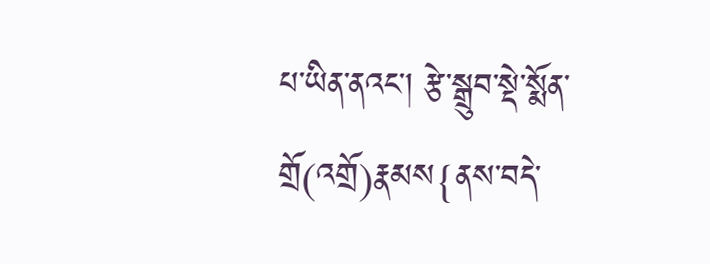པ་ཡིན་ནའང་། རྩེ་སྒྲུབ་སྡེ་སྨོན་གྲོ(འགྲོ)རྣམས{ནས་བདེ་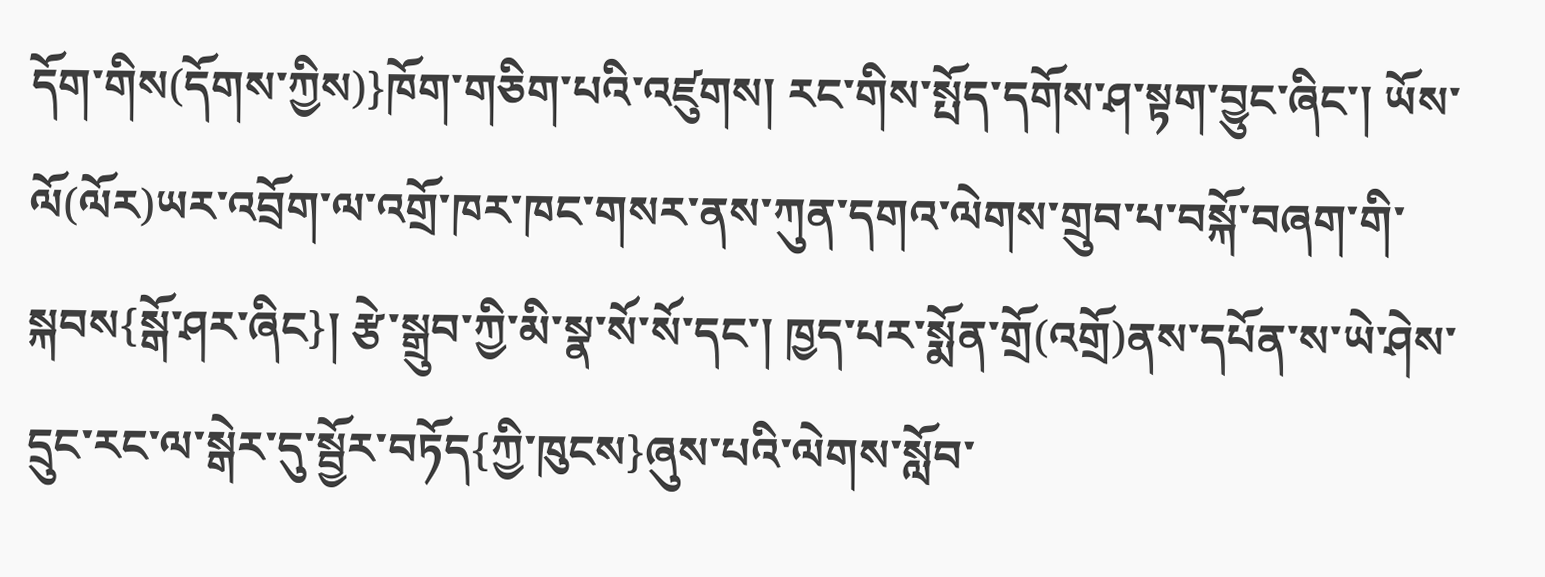དོག་གིས(དོགས་ཀྱིས)}ཁོག་གཅིག་པའི་འཛུགས། རང་གིས་སྤོད་དགོས་ཤ་སྟག་བྱུང་ཞིང་། ཡོས་ལོ(ལོར)ཡར་འབྲོག་ལ་འགྲོ་ཁར་ཁང་གསར་ནས་ཀུན་དགའ་ལེགས་གྲུབ་པ་བསྐོ་བཞག་གི་སྐབས{སྒོ་ཤར་ཞིང}། རྩེ་སྒྲུབ་ཀྱི་མི་སྣ་སོ་སོ་དང་། ཁྱད་པར་སྨོན་གྲོ(འགྲོ)ནས་དཔོན་ས་ཡེ་ཤེས་དྲུང་རང་ལ་སྒེར་དུ་སྦྱོར་བཏོད{ཀྱི་ཁུངས}ཞུས་པའི་ལེགས་སློབ་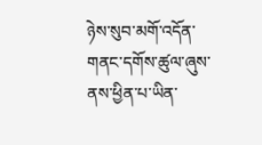ཉེས་སུབ་མགོ་འདོན་གནང་དགོས་ཚུལ་ཞུས་ནས་ཕྱིན་པ་ཡིན་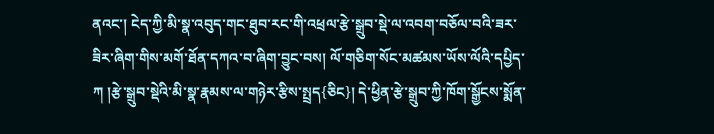ནའང་། ངེད་ཀྱི་མི་སྣ་འབུད་གང་ཐུབ་རང་གི་འཕྲལ་རྩེ་སྒྲུབ་སྡེ་ལ་འབག་བཅོལ་བའི་ཟར་ཟིར་ཞིག་གིས་མགོ་ཐོན་དཀའ་བ་ཞིག་བྱུང་བས། ལོ་གཅིག་སོང་མཚམས་ཡོས་ལོའི་དཔྱིད་ཀ །རྩེ་སྒྲུབ་སྡེའི་མི་སྣ་རྣམས་ལ་གཉེར་རྩིས་སྤྲད{ཅིང}། དེ་ཕྱིན་རྩེ་སྒྲུབ་ཀྱི་ཁོག་སྒྱོངས་སྨོན་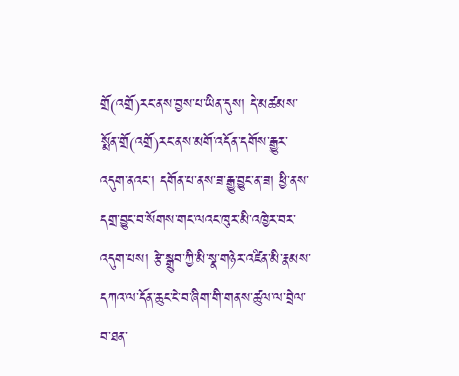གྲོ(འགྲོ)རང་ནས་བྱས་པ་ཡིན་དུས། དེ་མཚམས་སྨོན་གྲོ(འགྲོ)རང་ནས་མགོ་འདོན་དགོས་རྒྱུར་འདུག་ནའང་། དགོན་པ་ནས་ཟ་རྒྱུ་བྱུང་ན་ཟ། ཕྱི་ནས་དགྲ་བྱུང་བ་སོགས་གང་ལའང་ཁུར་མི་འཁྱེར་བར་འདུག་པས། རྩེ་སྒྲུབ་ཀྱི་མི་སྣ་གཉེར་འཛིན་མི་རྣམས་དཀའ་ལ་དོན་ཆུང་ངེ་བ་ཞིག་གི་གནས་ཚུལ་ལ་བྲེལ་བ་ཐན་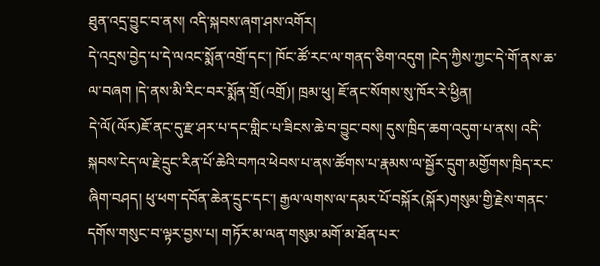ཐུན་འདྲ་བྱུང་བ་ནས། འདི་སྐབས་ཞག་ཤས་འགོར།
དེ་འདྲས་བྱེད་པ་དེ་ལའང་སྨོན་འགྲོ་དང་། ཁོང་ཚོ་རང་ལ་གནད་ཅིག་འདུག །ངེད་ཀྱིས་ཀྱང་དེ་གོ་ནས་ཆ་ལ་བཞག །དེ་ནས་མི་རིང་བར་སྨོན་གྲོ(འགྲོ)། ཁྲམ་ཕུ། ཇོ་ནང་སོགས་སུ་ཁོར་རེ་ཕྱིན།
དེ་ལོ(ལོར)ཇོ་ནང་དུ་རྫ་ཤར་པ་དང་གླིང་པ་ཟིངས་ཆེ་བ་བྱུང་བས། དུས་ཁྲིད་ཆག་འདུག་པ་ནས། འདི་སྐབས་ངེད་ལ་རྗེ་དྲུང་རིན་པོ་ཆེའི་བཀའ་ཕེབས་པ་ནས་ཚོགས་པ་རྣམས་ལ་སྦྱོར་དྲུག་མགྱོགས་ཁྲིད་རང་ཞིག་བཤད། ཕུ་ཕག་དབོན་ཆེན་དྲུང་དང་། རྒྱལ་ལགས་ལ་དམར་པོ་བསྐོར(སྐོར)གསུམ་གྱི་རྗེས་གནང་དགོས་གསུང་བ་ལྟར་བྱས་པ། གཏོར་མ་ལན་གསུམ་མགོ་མ་ཐོན་པར་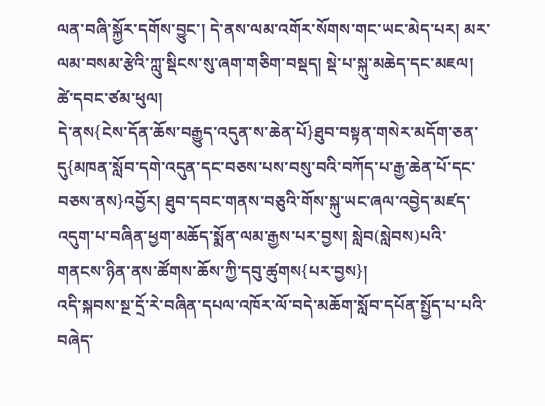ལན་བཞི་སྐྱོར་དགོས་བྱུང་། དེ་ནས་ལམ་འགོར་སོགས་གང་ཡང་མེད་པར། མར་ལམ་བསམ་རྩེའི་ཀླུ་སྡིངས་སུ་ཞག་གཅིག་བསྡད། སྡེ་པ་སྐུ་མཆེད་དང་མཇལ། ཚེ་དབང་ཙམ་ཕུལ།
དེ་ནས{ངེས་དོན་ཆོས་བརྒྱུད་འདུན་ས་ཆེན་པོ}ཐུབ་བསྟན་གསེར་མདོག་ཅན་དུ{མཁན་སློབ་དགེ་འདུན་དང་བཅས་པས་བསུ་བའི་བཀོད་པ་རྒྱ་ཆེན་པོ་དང་བཅས་ནས}འབྱོར། ཐུབ་དབང་གནས་བཅུའི་གོས་སྐུ་ཡང་ཞལ་འབྱེད་མཛད་འདུག་པ་བཞིན་ཕྱག་མཆོད་སྨོན་ལམ་རྒྱས་པར་བྱས། སླེབ(སླེབས)པའི་གནངས་ཉིན་ནས་ཚོགས་ཆོས་ཀྱི་དབུ་ཚུགས{པར་བྱས}།
འདི་སྐབས་སྔ་དྲོ་རེ་བཞིན་དཔལ་འཁོར་ལོ་བདེ་མཆོག་སློབ་དཔོན་སྤྱོད་པ་པའི་བཞེད་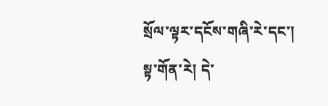སྲོལ་ལྟར་དངོས་གཞི་རེ་དང་། སྟ་གོན་རེ། དེ་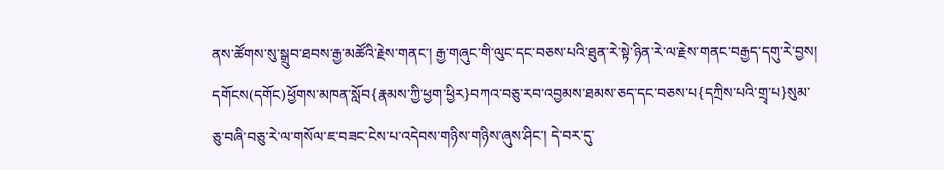ནས་ཚོགས་སུ་སྒྲུབ་ཐབས་རྒྱ་མཚོའི་རྗེས་གནང་། རྒྱ་གཞུང་གི་ལུང་དང་བཅས་པའི་ཐུན་རེ་སྟེ་ཉིན་རེ་ལ་རྗེས་གནང་བརྒྱད་དགུ་རེ་བྱས། དགོངས(དགོང)ཕྱོགས་མཁན་སློབ{རྣམས་ཀྱི་ཕྱག་ཕྱིར}བཀའ་བཅུ་རབ་འབྱམས་ཐམས་ཅད་དང་བཅས་པ{དཀྲིས་པའི་གྲྭ་པ}སུམ་ཅུ་བཞི་བཅུ་རེ་ལ་གསོལ་ཇ་བཟང་ངེས་པ་འདེབས་གཉིས་གཉིས་ཞུས་ཤིང་། དེ་བར་དུ་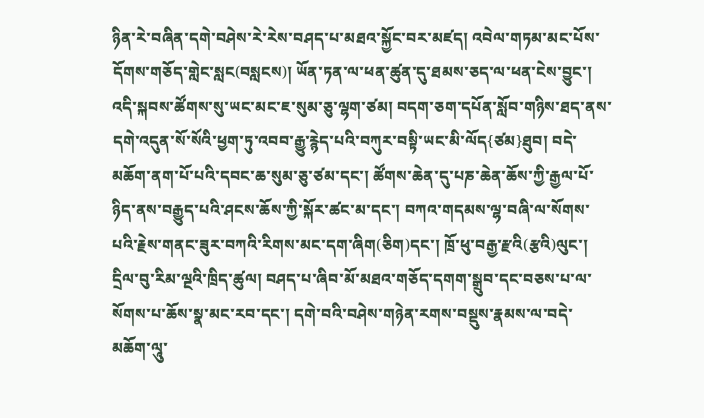ཉིན་རེ་བཞིན་དགེ་བཤེས་རེ་རེས་བཤད་པ་མཐའ་སྐྱོང་བར་མཛད། འབེལ་གཏམ་མང་པོས་དོགས་གཅོད་གླེང་སླང(བསླངས)། ཡོན་ཏན་ལ་ཕན་ཚུན་དུ་ཐམས་ཅད་ལ་ཕན་ངེས་བྱུང་།
འདི་སྐབས་ཚོགས་སུ་ཡང་མང་ཇ་སུམ་ཅུ་ལྷག་ཙམ། བདག་ཅག་དཔོན་སློབ་གཉིས་ཐད་ནས་དགེ་འདུན་སོ་སོའི་ཕྱག་ཏུ་འབབ་རྒྱུ་རྙེད་པའི་བཀུར་བསྟི་ཡང་མི་ལོད{ཙམ}ཐུབ། བདེ་མཆོག་ནག་པོ་པའི་དབང་ཆ་སུམ་ཅུ་ཙམ་དང་། ཚོགས་ཆེན་དུ་པཎ་ཆེན་ཆོས་ཀྱི་རྒྱལ་པོ་ཉིད་ནས་བརྒྱུད་པའི་ཤངས་ཆོས་ཀྱི་སྐོར་ཚང་མ་དང་། བཀའ་གདམས་ལྷ་བཞི་ལ་སོགས་པའི་རྗེས་གནང་ཟུར་བཀའི་རིགས་མང་དག་ཞིག(ཅིག)དང་། ཁྲོ་ཕུ་བརྒྱ་རྫའི(རྩའི)ལུང་། དྲིལ་བུ་རིམ་ལྔའི་ཁྲིད་ཚུལ། བཤད་པ་ཞིབ་མོ་མཐའ་གཅོད་དགག་སྒྲུབ་དང་བཅས་པ་ལ་སོགས་པ་ཆོས་སྣ་མང་རབ་དང་། དགེ་བའི་བཤེས་གཉེན་རགས་བསྡུས་རྣམས་ལ་བདེ་མཆོག་ལཱུ་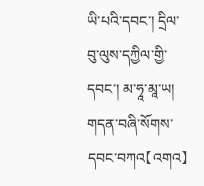ཡི་པའི་དབང་། དྲིལ་བུ་ལུས་དཀྱིལ་གྱི་དབང་། མ་ཧཱ་མཱ་ཡ། གདན་བཞི་སོགས་དབང་བཀའ【འགའ】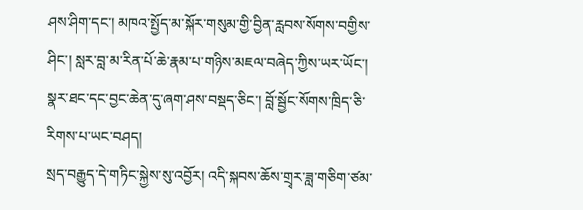ཤས་ཤིག་དང་། མཁའ་སྤྱོད་མ་སྐོར་གསུམ་གྱི་བྱིན་རླབས་སོགས་བགྱིས་ཤིང་། སླར་བླ་མ་རིན་པོ་ཆེ་རྣམ་པ་གཉིས་མཇལ་བཞེད་ཀྱིས་ཡར་ཡོང་། སྣར་ཐང་དང་བྱང་ཆེན་དུ་ཞག་ཤས་བསྡད་ཅིང་། བློ་སྦྱོང་སོགས་ཁྲིད་ཅི་རིགས་པ་ཡང་བཤད།
སྲད་བརྒྱུད་དེ་གཏིང་སྐྱེས་སུ་འབྱོར། འདི་སྐབས་ཆོས་གྲྭར་ཟླ་གཅིག་ཙམ་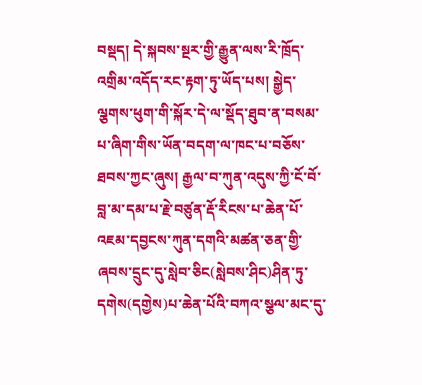བསྡད། དེ་སྐབས་སྔར་གྱི་རྒྱུན་ལས་རི་ཁྲོད་འགྲིམ་འདོད་རང་རྟག་ཏུ་ཡོད་པས། སྒྱེད་ལྕགས་ཕུག་གི་སྐོར་དེ་ལ་སྡོད་ཐུབ་ན་བསམ་པ་ཞིག་གིས་ཡོན་བདག་ལ་ཁང་པ་བཅོས་ཐབས་ཀྱང་ཞུས། རྒྱལ་བ་ཀུན་འདུས་ཀྱི་ངོ་བོ་བླ་མ་དམ་པ་རྗེ་བཙུན་རྡོ་རིངས་པ་ཆེན་པོ་འཇམ་དབྱངས་ཀུན་དགའི་མཚན་ཅན་གྱི་ཞབས་དྲུང་དུ་སླེབ་ཅིང(སླེབས་ཤིང)ཤིན་ཏུ་དགེས(དགྱེས)པ་ཆེན་པོའི་བཀའ་སྩལ་མང་དུ་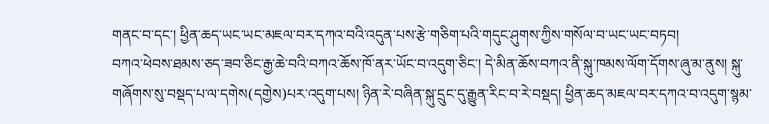གནང་བ་དང་། ཕྱིན་ཆད་ཡང་ཡང་མཇལ་བར་དཀའ་བའི་འདུན་པས་རྩེ་གཅིག་པའི་གདུང་ཤུགས་ཀྱིས་གསོལ་བ་ཡང་ཡང་བཏབ།
བཀའ་ཕེབས་ཐམས་ཅད་ཟབ་ཅིང་རྒྱ་ཆེ་བའི་བཀའ་ཆོས་ཁོ་ནར་ཡོང་བ་འདུག་ཅིང་། དེ་མིན་ཆོས་བཀའ་ནི་སྐུ་ཁམས་ལོག་དོགས་ཞུ་མ་ནུས། སྐུ་གཞོགས་སུ་བསྡད་པ་ལ་དགེས(དགྱེས)པར་འདུག་པས། ཉིན་རེ་བཞིན་སྐུ་དྲུང་དུ་རྒྱུན་རིང་བ་རེ་བསྡད། ཕྱིན་ཆད་མཇལ་བར་དཀའ་བ་འདུག་སྙམ་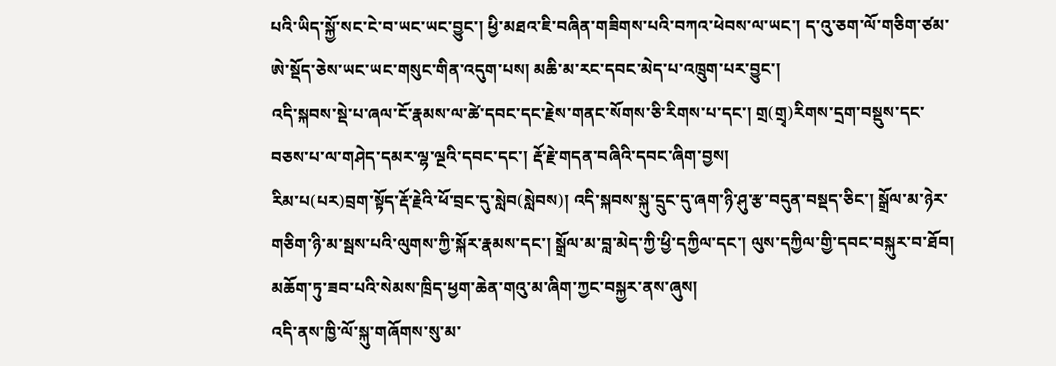པའི་ཡིད་སྐྱོ་སང་ངེ་བ་ཡང་ཡང་བྱུང་། ཕྱི་མཐའ་ཇི་བཞིན་གཟིགས་པའི་བཀའ་ཕེབས་ལ་ཡང་། ད་འུ་ཅག་ལོ་གཅིག་ཙམ་ཨེ་སྡོད་ཅེས་ཡང་ཡང་གསུང་གིན་འདུག་པས། མཆི་མ་རང་དབང་མེད་པ་འཁྲུག་པར་བྱུང་།
འདི་སྐབས་སྡེ་པ་ཞལ་ངོ་རྣམས་ལ་ཚེ་དབང་དང་རྗེས་གནང་སོགས་ཅི་རིགས་པ་དང་། གྲ(གྲྭ)རིགས་དྲག་བསྡུས་དང་བཅས་པ་ལ་གཤེད་དམར་ལྷ་ལྔའི་དབང་དང་། རྡོ་རྗེ་གདན་བཞིའི་དབང་ཞིག་བྱས།
རིམ་པ(པར)བྲག་སྟོད་རྡོ་རྗེའི་ཕོ་བྲང་དུ་སླེབ(སླེབས)། འདི་སྐབས་སྐུ་དྲུང་དུ་ཞག་ཉི་ཤུ་རྩ་བདུན་བསྡད་ཅིང་། སྒྲོལ་མ་ཉེར་གཅིག་ཉི་མ་སྦས་པའི་ལུགས་ཀྱི་སྐོར་རྣམས་དང་། སྒྲོལ་མ་བླ་མེད་ཀྱི་ཕྱི་དཀྱིལ་དང་། ལུས་དཀྱིལ་གྱི་དབང་བསྐུར་བ་ཐོབ། མཆོག་ཏུ་ཟབ་པའི་སེམས་ཁྲིད་ཕྱག་ཆེན་གའུ་མ་ཞིག་ཀྱང་བསྐྱར་ནས་ཞུས།
འདི་ནས་ཁྱི་ལོ་སྐུ་གཞོགས་སུ་མ་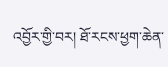འབྱོར་གྱི་བར། ཐོ་རངས་ཕྱག་ཆེན་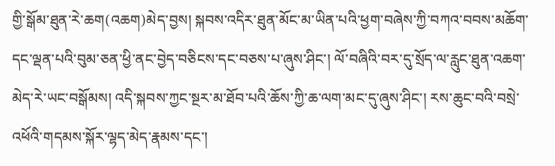གྱི་སྒོམ་ཐུན་རེ་ཆག(འཆག)མེད་བྱས། སྐབས་འདིར་ཐུན་མོང་མ་ཡིན་པའི་ཕྱག་བཞེས་ཀྱི་བཀའ་བབས་མཆོག་དང་ལྡན་པའི་བུམ་ཅན་ཕྱི་ནང་བྱེད་བཅིངས་དང་བཅས་པ་ཞུས་ཤིང་། ལོ་བཞིའི་བར་དུ་སྲོད་ལ་རླུང་ཐུན་འཆག་མེད་རེ་ཡང་བསྒོམས། འདི་སྐབས་ཀྱང་སྔར་མ་ཐོབ་པའི་ཆོས་ཀྱི་ཆ་ལག་མང་དུ་ཞུས་ཤིང་། རས་ཆུང་བའི་བསྲེ་འཕོའི་གདམས་སྐོར་ལྷད་མེད་རྣམས་དང་།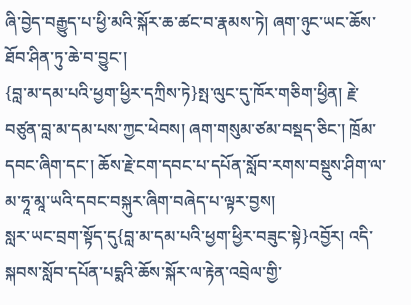ཞི་བྱེད་བརྒྱུད་པ་ཕྱི་མའི་སྐོར་ཆ་ཚང་བ་རྣམས་ཏེ། ཞག་ཉུང་ཡང་ཆོས་ཐོབ་ཤིན་ཏུ་ཆེ་བ་བྱུང་།
{བླ་མ་དམ་པའི་ཕྱག་ཕྱིར་དཀྲིས་ཏེ}སྤ་ལུང་དུ་ཁོར་གཅིག་ཕྱིན། རྗེ་བཙུན་བླ་མ་དམ་པས་ཀྱང་ཕེབས། ཞག་གསུམ་ཙམ་བསྡད་ཅིང་། ཁྲོམ་དབང་ཞིག་དང་། ཆོས་རྗེ་ངག་དབང་པ་དཔོན་སློབ་རགས་བསྡུས་ཤིག་ལ་མ་ཧཱ་མཱ་ཡའི་དབང་བསྐུར་ཞིག་བཞེད་པ་ལྟར་བྱས།
སླར་ཡང་བྲག་སྟོད་དུ{བླ་མ་དམ་པའི་ཕྱག་ཕྱིར་བཟུང་སྟེ}འབྱོར། འདི་སྐབས་སློབ་དཔོན་པདྨའི་ཆོས་སྐོར་ལ་རྟེན་འབྲེལ་གྱི་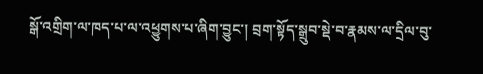སྒོ་འགྲིག་ལ་ཁད་པ་ལ་འཕྱུགས་པ་ཞིག་བྱུང་། བྲག་སྟོད་སྒྲུབ་སྡེ་བ་རྣམས་ལ་དྲིལ་བུ་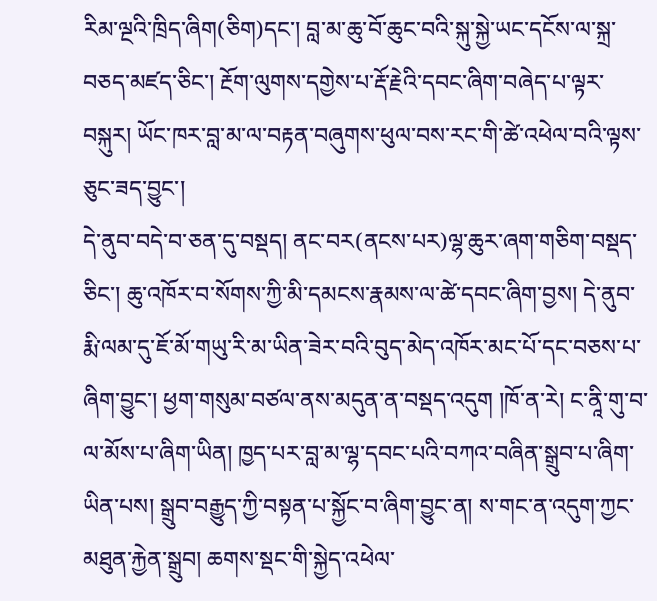རིམ་ལྔའི་ཁྲིད་ཞིག(ཅིག)དང་། བླ་མ་ཆུ་བོ་ཆུང་བའི་སྐུ་སྐྱེ་ཡང་དངོས་ལ་སྐྲ་བཅད་མཛད་ཅིང་། རྔོག་ལུགས་དགྱེས་པ་རྡོ་རྗེའི་དབང་ཞིག་བཞེད་པ་ལྟར་བསྐུར། ཡོང་ཁར་བླ་མ་ལ་བརྟན་བཞུགས་ཕུལ་བས་རང་གི་ཚེ་འཕེལ་བའི་ལྟས་ཅུང་ཟད་བྱུང་།
དེ་ནུབ་བདེ་བ་ཅན་དུ་བསྡད། ནང་བར(ནངས་པར)ལྷ་ཆུར་ཞག་གཅིག་བསྡད་ཅིང་། ཆུ་འཁོར་བ་སོགས་ཀྱི་མི་དམངས་རྣམས་ལ་ཚེ་དབང་ཞིག་བྱས། དེ་ནུབ་རྨི་ལམ་དུ་ཇོ་མོ་གཡུ་རི་མ་ཡིན་ཟེར་བའི་བུད་མེད་འཁོར་མང་པོ་དང་བཅས་པ་ཞིག་བྱུང་། ཕྱག་གསུམ་བཙལ་ནས་མདུན་ན་བསྡད་འདུག །ཁོ་ན་རེ། ང་ནཱི་གུ་བ་ལ་མོས་པ་ཞིག་ཡིན། ཁྱད་པར་བླ་མ་ལྷ་དབང་པའི་བཀའ་བཞིན་སྒྲུབ་པ་ཞིག་ཡིན་པས། སྒྲུབ་བརྒྱུད་ཀྱི་བསྟན་པ་སྐྱོང་བ་ཞིག་བྱུང་ན། ས་གང་ན་འདུག་ཀྱང་མཐུན་རྐྱེན་སྒྲུབ། ཆགས་སྡང་གི་སྐྱེད་འཕེལ་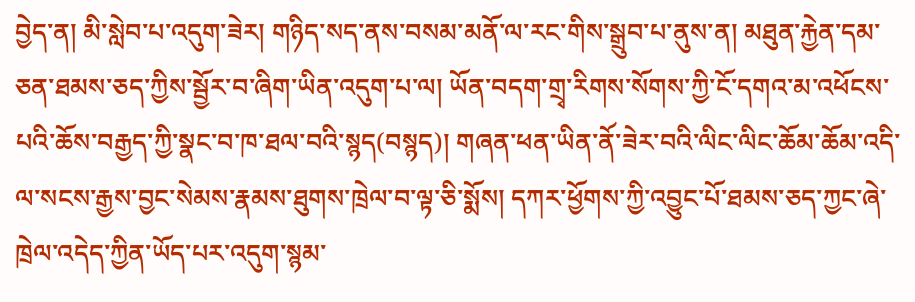བྱེད་ན། མི་སླེབ་པ་འདུག་ཟེར། གཉིད་སད་ནས་བསམ་མནོ་ལ་རང་གིས་སྒྲུབ་པ་ནུས་ན། མཐུན་རྐྱེན་དམ་ཅན་ཐམས་ཅད་ཀྱིས་སྦྱོར་བ་ཞིག་ཡིན་འདུག་པ་ལ། ཡོན་བདག་གྲྭ་རིགས་སོགས་ཀྱི་ངོ་དགའ་མ་འཕོངས་པའི་ཆོས་བརྒྱད་ཀྱི་སྣང་བ་ཁ་ཐལ་བའི་སྙད(བསྙད)། གཞན་ཕན་ཡིན་ནོ་ཟེར་བའི་ལིང་ལིང་ཆོམ་ཆོམ་འདི་ལ་སངས་རྒྱས་བྱང་སེམས་རྣམས་ཐུགས་ཁྲེལ་བ་ལྟ་ཅི་སྨོས། དཀར་ཕྱོགས་ཀྱི་འབྱུང་པོ་ཐམས་ཅད་ཀྱང་ཞེ་ཁྲེལ་འདེད་ཀྱིན་ཡོད་པར་འདུག་སྙམ་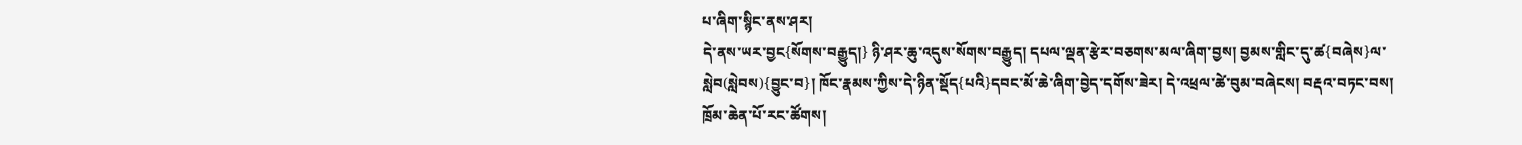པ་ཞིག་སྙིང་ནས་ཤར།
དེ་ནས་ཡར་བྱང{སོགས་བརྒྱུད།} ཉི་ཤར་ཆུ་འདུས་སོགས་བརྒྱུད། དཔལ་ལྡན་རྩེར་བཅགས་མལ་ཞིག་བྱས། བྱམས་གླིང་དུ་ཚ{བཞེས}ལ་སླེབ(སླེབས){བྱུང་བ}། ཁོང་རྣམས་ཀྱིས་དེ་ཉིན་སྡོད{པའི}དབང་མོ་ཆེ་ཞིག་བྱེད་དགོས་ཟེར། དེ་འཕྲལ་ཚེ་བུམ་བཞེངས། བརྡའ་བཏང་བས། ཁྲོམ་ཆེན་པོ་རང་ཚོགས།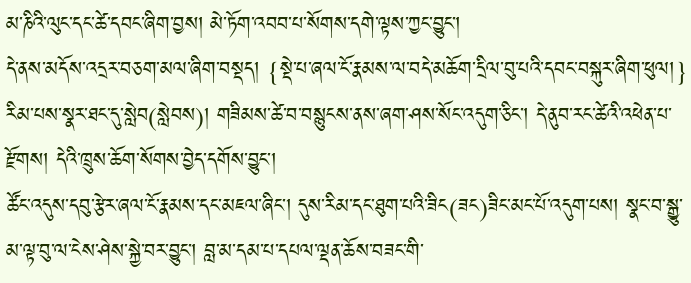མ་ཎིའི་ལུང་དང་ཚེ་དབང་ཞིག་བྱས། མེ་ཏོག་འབབ་པ་སོགས་དགེ་ལྟས་ཀྱང་བྱུང་།
དེ་ནས་མདོས་འདྲར་བཅག་མལ་ཞིག་བསྡད། {སྡེ་པ་ཞལ་ངོ་རྣམས་ལ་བདེ་མཆོག་དྲིལ་བུ་པའི་དབང་བསྐུར་ཞིག་ཕུལ།}
རིམ་པས་སྣར་ཐང་དུ་སླེབ(སླེབས)། གཟིམས་ཚེ་བ་བསྙུངས་ནས་ཞག་ཤས་སོང་འདུག་ཅིང་། དེ་ནུབ་རང་ཚེའི་འཕེན་པ་རྫོགས། དེའི་ཁྲུས་ཆོག་སོགས་བྱེད་དགོས་བྱུང་།
ཚོང་འདུས་དབུ་རྩེར་ཞལ་ངོ་རྣམས་དང་མཇལ་ཞིང་། དུས་རིམ་དང་ཐུག་པའི་ཟིང(ཟང)ཟིང་མང་པོ་འདུག་པས། སྣང་བ་སྒྱུ་མ་ལྟ་བུ་ལ་ངེས་ཤེས་སྐྱེ་བར་བྱུང་། བླ་མ་དམ་པ་དཔལ་ལྡན་ཆོས་བཟང་གི་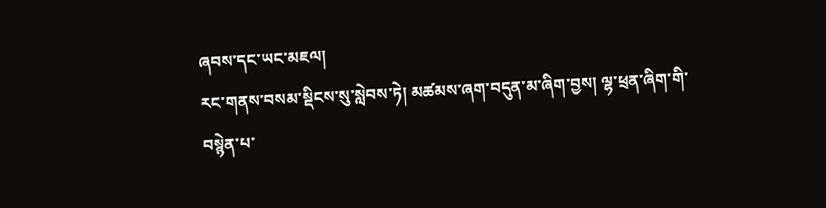ཞབས་དང་ཡང་མཇལ།
རང་གནས་བསམ་སྡིངས་སུ་སླེབས་ཏེ། མཚམས་ཞག་བདུན་མ་ཞིག་བྱས། ལྷ་ཕྲན་ཞིག་གི་བསྙེན་པ་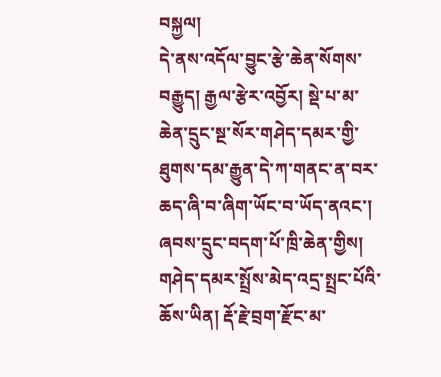བསྐྱལ།
དེ་ནས་འདོལ་བྱུང་རྩེ་ཆེན་སོགས་བརྒྱུད། རྒྱལ་རྩེར་འབྱོར། སྡེ་པ་མ་ཆེན་དྲུང་སྔ་སོར་གཤེད་དམར་གྱི་ཐུགས་དམ་རྒྱུན་དེ་ཀ་གནང་ན་བར་ཆད་ཞི་བ་ཞིག་ཡོང་བ་ཡོད་ནའང་། ཞབས་དྲུང་བདག་པོ་ཁྲི་ཆེན་གྱིས། གཤེད་དམར་སྤྲོས་མེད་འདྲ་སྤྲང་པོའི་ཆོས་ཡིན། རྡོ་རྗེ་བྲག་རྫོང་མ་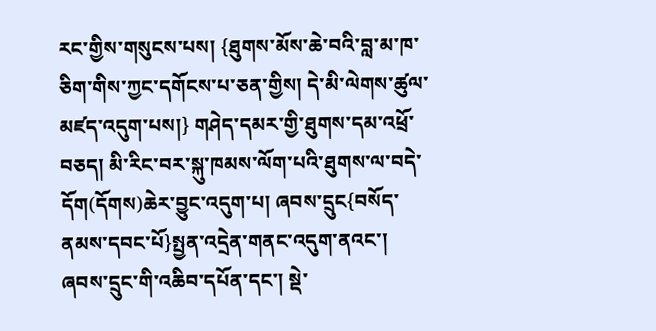རང་གྱིས་གསུངས་པས། {ཐུགས་མོས་ཆེ་བའི་བླ་མ་ཁ་ཅིག་གིས་ཀྱང་དགོངས་པ་ཅན་གྱིས། དེ་མི་ལེགས་ཚུལ་མཛད་འདུག་པས།} གཤེད་དམར་གྱི་ཐུགས་དམ་འཕྲོ་བཅད། མི་རིང་བར་སྐུ་ཁམས་ལོག་པའི་ཐུགས་ལ་བདེ་དོག(དོགས)ཆེར་བྱུང་འདུག་པ། ཞབས་དྲུང{བསོད་ནམས་དབང་པོ}སྤྱན་འདྲེན་གནང་འདུག་ནའང་། ཞབས་དྲུང་གི་འཆིབ་དཔོན་དང་། སྡེ་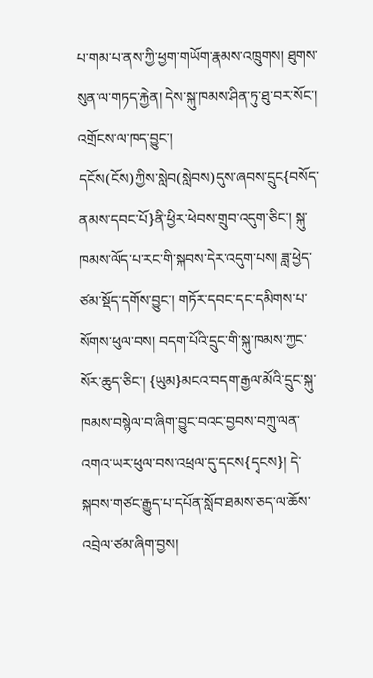པ་གམ་པ་ནས་ཀྱི་ཕྱག་གཡོག་རྣམས་འཁྲུགས། ཐུགས་སུན་ལ་གཏད་རྐྱེན། དེས་སྐུ་ཁམས་ཤིན་ཏུ་ཐུ་བར་སོང་། འགྲོངས་ལ་ཁད་བྱུང་།
དངོས(ངོས)ཀྱིས་སླེབ(སླེབས)དུས་ཞབས་དྲུང{བསོད་ནམས་དབང་པོ}ནི་ཕྱིར་ཕེབས་གྲུབ་འདུག་ཅིང་། སྐུ་ཁམས་ལོད་པ་རང་གི་སྐབས་དེར་འདུག་པས། ཟླ་ཕྱེད་ཙམ་སྡོད་དགོས་བྱུང་། གཏོར་དབང་དང་དམིགས་པ་སོགས་ཕུལ་བས། བདག་པོའི་དྲུང་གི་སྐུ་ཁམས་ཀྱང་སོར་ཆུད་ཅིང་། {ཡུམ}མངའ་བདག་རྒྱལ་མོའི་དྲུང་སྐུ་ཁམས་བསྙེལ་བ་ཞིག་བྱུང་བའང་བྱབས་བཀྲུ་ལན་འགའ་ཡར་ཕུལ་བས་འཕྲལ་དུ་དངས{དྭངས}། དེ་སྐབས་གཙང་རྒྱུད་པ་དཔོན་སློབ་ཐམས་ཅད་ལ་ཆོས་འབྲེལ་ཙམ་ཞིག་བྱས།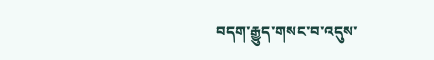བདག་རྒྱུད་གསང་བ་འདུས་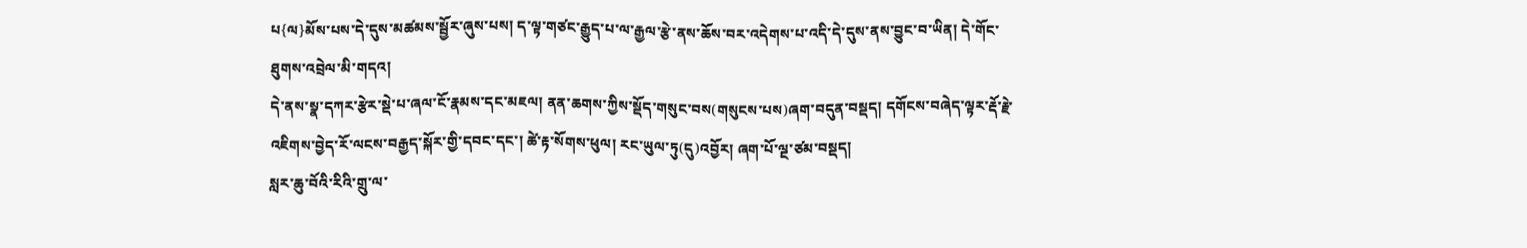པ{ལ}མོས་པས་དེ་དུས་མཚམས་སྦྱོར་ཞུས་པས། ད་ལྟ་གཙང་རྒྱུད་པ་ལ་རྒྱལ་རྩེ་ནས་ཆོས་བར་འདེགས་པ་འདི་དེ་དུས་ནས་བྱུང་བ་ཡིན། དེ་གོང་ཐུགས་འབྲེལ་མི་གདའ།
དེ་ནས་སྣ་དཀར་རྩེར་སྡེ་པ་ཞལ་ངོ་རྣམས་དང་མཇལ། ནན་ཆགས་ཀྱིས་སྡོད་གསུང་བས(གསུངས་པས)ཞག་བདུན་བསྡད། དགོངས་བཞེད་ལྟར་རྡོ་རྗེ་འཇིགས་བྱེད་རོ་ལངས་བརྒྱད་སྐོར་གྱི་དབང་དང་། ཚེ་རྟ་སོགས་ཕུལ། རང་ཡུལ་ཏུ(དུ)འབྱོར། ཞག་པོ་ལྔ་ཙམ་བསྡད།
སླར་ཆུ་བོའི་རིའི་གྲུ་ལ་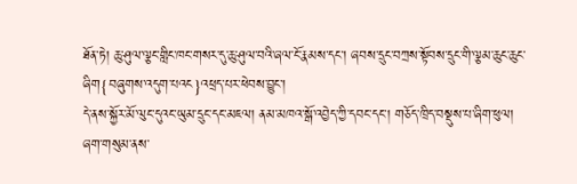ཐོན་ཏེ། ཆུ་ཤུལ་ལྕང་གླིང་ཁང་གསར་དུ་ཆུ་ཤུལ་བའི་ཞལ་ངོ་རྣམས་དང་། ཞབས་དྲུང་བཀྲས་སྟོབས་དྲུང་གི་ལྕམ་ཆུང་ཆུང་ཞིག{བཞུགས་འདུག་པའང}འཕྲད་པར་ཕེབས་བྱུང་།
དེ་ནས་སྐྱོར་མོ་ལུང་དུའང་ཡུམ་དྲུང་དང་མཇལ། ནམ་མཁའ་སྒོ་འབྱེད་ཀྱི་དབང་དང་། གཅོད་ཁྲིད་བསྡུས་པ་ཞིག་ཕུལ། ཞག་གསུམ་ནས་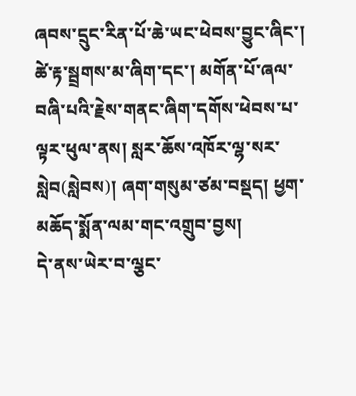ཞབས་དྲུང་རིན་པོ་ཆེ་ཡང་ཕེབས་བྱུང་ཞིང་། ཚེ་རྟ་སྦྲགས་མ་ཞིག་དང་། མགོན་པོ་ཞལ་བཞི་པའི་རྗེས་གནང་ཞིག་དགོས་ཕེབས་པ་ལྟར་ཕུལ་ནས། སླར་ཆོས་འཁོར་ལྷ་སར་སླེབ(སླེབས)། ཞག་གསུམ་ཙམ་བསྡད། ཕྱག་མཆོད་སྨོན་ལམ་གང་འགྲུབ་བྱས།
དེ་ནས་ཡེར་བ་ལྕང་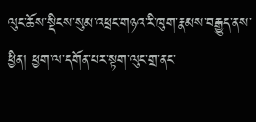ལུང་ཆོས་སྡིངས་སུམ་འཕྲང་གཉའ་རི་ཁུག་རྣམས་བརྒྱུད་ནས་ཕྱིན། ཕྱག་ལ་དགོན་པར་སྟག་ལུང་གྲ་ནང་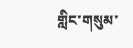གླིང་གསུམ་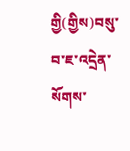གྱི(གྱིས)བསུ་བ་ཇ་འདྲེན་སོགས་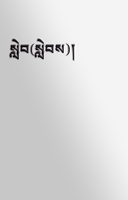སླེབ(སླེབས)།